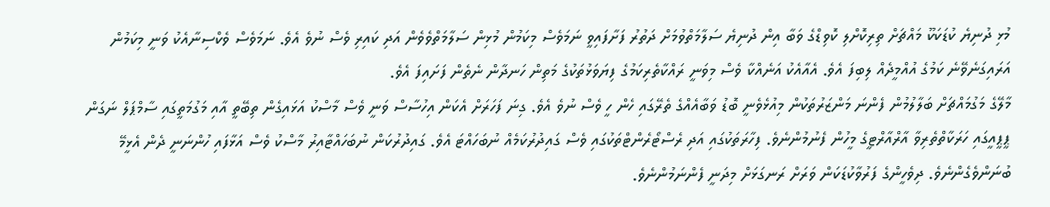މުޅި ދުނިޔެ ކުޑަކަކޫ މައްޗަށް ތިރިކޮށްލި ކޮވިޑްގެ ވަބާ އިން ދުނިޔެ ސަލާމަތްވުމަށް ދަތުރު ފަށާފައިވީ ނަމަވެސް މިކަމުން މުޅިން ސަލާމަތްވެވެން އަދި ކައިރި ވެސް ނުވެ އެވެ. ނަމަވެސް ވެކްސިނާއެކު ވަނީ މިކަމުން އަރައިގަނެވޭނެ ކަމުގެ އުއްމީދެއް ލިބިފަ އެވެ. އެއާއެކު އަނެއްކާ ވެސް މިވަނީ ރައްކާތެރިކަމުގެ ފިޔަވަޅުތަކުގެ މަތިން ހަނދާން ނެތެން ފަށައިފަ އެވެ.
މާލޭގެ މަގުމައްޗަށް ބަލާލުމުން ފެންނަ މަންޒަރުތަކުން މިއުޅެވެނީ ބޮޑު ވަބާއެއްގެ ތެރޭގައި ހެން ހީ ވެސް ނުވެ އެވެ. ގިނަ ފަހަރަށް އެކަން އިހުސާސް ވަނީ ވެސް މާސްކު އަޅައިގެން ތިބޭތީ އާއި މަގުމަތީގައި ސާމްޕަލް ނަގަން ޕީޕީއީގައި ހަރަކާތްތެރިވާ އާރްއާރްޓީގެ މީހުން ފެނުމުންނެވެ. ފިހާރަތަކުގައި އަދި ރެސްޓޯރެންޓްތަކުގައި ވެސް ގައިދުރުކަމެއް ނުބަހައްޓަ އެވެ. ގައިދުރުކަން ނުބަހައްޓާއިރު މާސްކު ވެސް އަޅާފައި ހުންނަނީ ދެން އެޅީމޭ ބުނަންވެގެންނެވެ. ދިވެހީންގެ ފަރުވާކުޑަކަން ވަރަށް ރަނގަޅަށް މިދަނީ ފެންނަމުންނެވެ.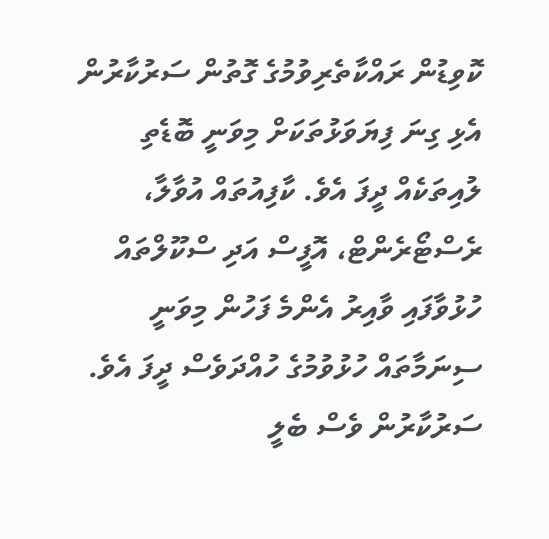ކޮވިޑުން ރައްކާތެރިވުމުގެ ގޮތުން ސަރުކާރުން އެޅި ގިނަ ފިޔަވަޅުތަކަށް މިވަނީ ބޮޑެތި ލުއިތަކެއް ދީފަ އެވެ. ކާފިއުތައް އުވާލާ، ރެސްޓޯރެންޓް، އޮފީސް އަދި ސްކޫލްތައް ހުޅުވާފައި ވާއިރު އެންމެ ފަހުން މިވަނީ ސިނަމާތައް ހުޅުވުމުގެ ހުއްދަވެސް ދީފަ އެވެ. ސަރުކާރުން ވެސް ބެލީ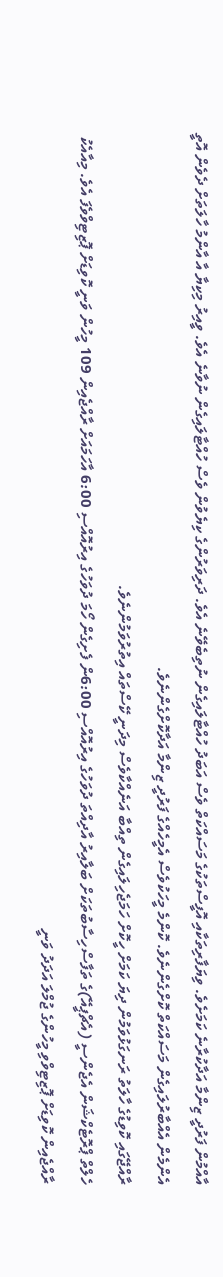އާއްމުން ފަރުދީ ޒިންމާ އަދާކުރާނެ ކަމަށެވެ. ވިޔަފާރިތަކާއި އޮފީސްތަކުގެ މަސައްކަތް ވެސް އަބަދު ހުއްޓާލައިގެން ނުތިބެވޭނެ އެވެ. ދަރިވަރުންގެ ކިޔެވުން ވެސް ހުއްޓާލައިގެން ނުވާނެ އެވެ. ވީއިރު މިކިޔާ އާ އާންމު ހާލަތަށް ދެވެން އޮތީ އެންމެން އެއްބާރުލައިގެން މަސައްކަތް ކޮށްގެންނެވެ. ކޮންމެ މީހަކުވެސް އެމީހެއްގެ ފަރުދީ ޒިންމާ އަދާކޮށްގެންނެވެ.
ރާއްޖޭގައި ކޮވިޑުގެ ހާލަތު ރަނގަޅުވަމުން ދިޔަ ކަމަށް ހީކޮށް ހަމަޖެހިލައިގެން ތިއްބާ އަނެއްކާވެސް މިދަނީ ކޭސްތައް އިތުރުވަމުންނެވެ.
ހެލްތް ޕްރޮޓެކްޝަން އެޖެންސީ (އެޗްޕީއޭ)ގެ ތަފާސްހިސާބުތަކަށް ބަލާއިރު އާދިއްތަ ދުވަހުގެ އިރުއޮއްސި 6:00ން ފެށިގެން ހޯމަ ދުވަހުގެ އިރުއޮއްސި 6:00 އާހަމައަށް ރާއްޖެއިން 109 މީހުން ވަނީ ކޮވިޑަށް ޕޮޒިޓިވްވެފަ އެވެ. މިއާއެކު ރާއްޖެއިން ކޮވިޑަށް ޕޮޒިޓިވްވި މީހުންގެ ޖުމްލަ އަދަދު ވަނީ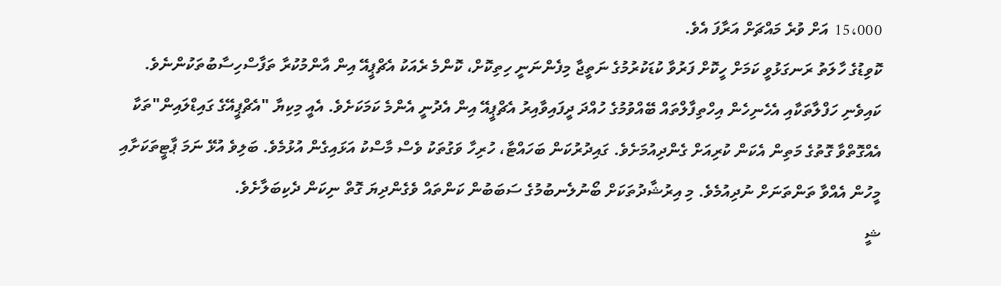15،000 އަށް ވުރެ މައްޗަށް އަރާފަ އެވެ.
ކޮވިޑުގެ ހާލަތު ރަނގަޅުވީ ކަމަށް ހީކޮށް ފަރުވާ ކުޑަކުރުމުގެ ނަތީޖާ މިފެންނަނީ ހިތިކޮށް، ކޮންމެ ރެއަކު އެޗްޕީއޭ އިން އާންމުކުރާ ތަފާސްހިސާބުތަކުންނެވެ.
ކައިވެނި ހަފްލާތަކާއި އެހެނިހެން އިހްތިފާލްތައް ބޭއްވުމުގެ ހުއްދަ ދީފައިވާއިރު އެޗްޕީއޭ އިން އެދުނީ އެންމެ ކަމަކަށެވެ. އެއީ މިކިޔާ "އެޗްޕީއޭގެ ގައިޑްލައިން"ތަކާ އެއްގޮތްވާ ގޮތުގެ މަތިން އެކަން ކުރިއަށް ގެންދިއުމަށެވެ. ގައިދުރުކަން ބަހައްޓާ، ހުރިހާ ވަގުތަކު ވެސް މާސްކު އަޅައިގެން އުޅުމެވެ. ބަލިވެ އުޅޭ ނަމަ ޕާޓީތަކަށާއި މީހުން އެއްވާ ތަންތަނަށް ނުދިއުމެވެ. މި އިރުޝާދުތަކަށް ބޯނުލެނބުމުގެ ސަބަބުން ކަންތައް ވެގެންދިޔަ ގޮތް ނިކަން ދެކިބަލާށެވެ.
ޝީ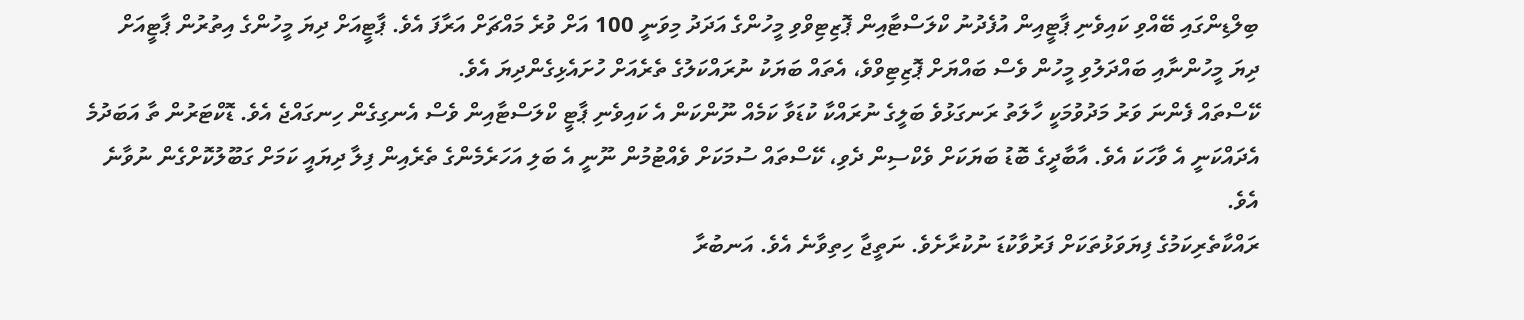ބިލްޑިންގައި ބޭއްވި ކައިވެނި ޕާޓީއިން އުފެދުނު ކްލަސްޓާއިން ޕޮޒިޓިވްވި މީހުންގެ އަދަދު މިވަނީ 100 އަށް ވުރެ މައްޗަށް އަރާފަ އެވެ. ޕާޓީއަށް ދިޔަ މީހުންގެ އިތުރުން ޕާޓީއަށް ދިޔަ މީހުންނާއި ބައްދަލުވި މީހުން ވެސް ބައްޔަށް ޕޮޒިޓިވްވެ، އެތައް ބަޔަކު ނުރައްކަލުގެ ތެރެއަށް ހުށައެޅިގެންދިޔަ އެވެ.
ކޭސްތައް ފެންނަ ވަރު މަދުވުމަކީ ހާލަތު ރަނގަޅުވެ ބަލީގެ ނުރައްކާ ކުޑަވާ ކަމެއް ނޫންކަން އެ ކައިވެނި ޕާޓީ ކްލަސްޓާއިން ވެސް އެނގިގެން ހިނގައްޖެ އެވެ. ޑޮކްޓަރުން ތާ އަބަދުމެ އެދައްކަނީ އެ ވާހަކަ އެވެ. އާބާދީގެ ބޮޑު ބަޔަކަށް ވެކްސިން ދެވި، ކޭސްތައް ސުމަކަށް ވެއްޓުމުން ނޫނީ އެ ބަލި އަހަރެމެންގެ ތެރެއިން ފިލާ ދިޔައީ ކަމަށް ގަބޫލުކޮށްގެން ނުވާނެ އެވެ.
ރައްކާތެރިކަމުގެ ފިޔަވަޅުތަކަށް ފަރުވާކުޑަ ނުކުރާށެވެ. ނަތީޖާ ހިތިވާނެ އެވެ. އަނބުރާ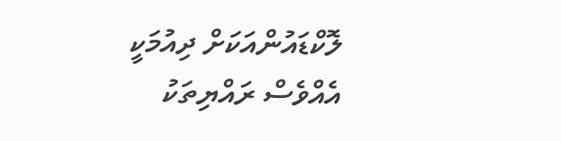ލޮކްޑައުންއަކަށް ދިއުމަކީ އެއްވެސް ރައްޔިތަކު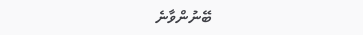ބޭނުންވާނެ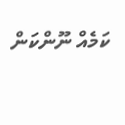ކަމެއް ނޫންކަން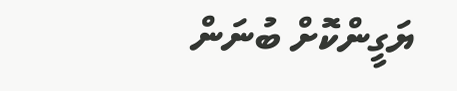ޔަގީންކޮށް ބުނަން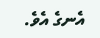އެނގެ އެވެ.